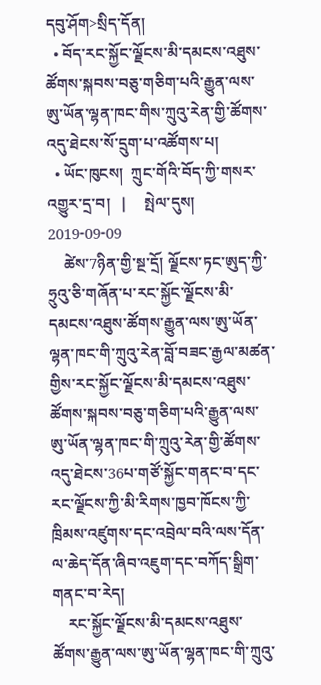དབུ་ཤོག>སྲིད་དོན།
  • བོད་རང་སྐྱོང་ལྗོངས་མི་དམངས་འཐུས་ཚོགས་སྐབས་བཅུ་གཅིག་པའི་རྒྱུན་ལས་ཨུ་ཡོན་ལྷན་ཁང་གིས་ཀྲུའུ་རེན་གྱི་ཚོགས་འདུ་ཐེངས་སོ་དྲུག་པ་འཚོགས་པ།
  • ཡོང་ཁུངས།  ཀྲུང་གོའི་བོད་ཀྱི་གསར་འགྱུར་དྲ་བ།   |     སྤེལ་དུས།  2019-09-09
    ཚེས་7ཉིན་གྱི་སྔ་དྲོ། ལྗོངས་ཏང་ཨུད་ཀྱི་ཧྲུའུ་ཅི་གཞོན་པ་རང་སྐྱོང་ལྗོངས་མི་དམངས་འཐུས་ཚོགས་རྒྱུན་ལས་ཨུ་ཡོན་ལྷན་ཁང་གི་ཀྲུའུ་རེན་བློ་བཟང་རྒྱལ་མཚན་གྱིས་རང་སྐྱོང་ལྗོངས་མི་དམངས་འཐུས་ཚོགས་སྐབས་བཅུ་གཅིག་པའི་རྒྱུན་ལས་ཨུ་ཡོན་ལྷན་ཁང་གི་ཀྲུའུ་རེན་གྱི་ཚོགས་འདུ་ཐེངས་36པ་གཙོ་སྐྱོང་གནང་བ་དང་རང་ལྗོངས་ཀྱི་མི་རིགས་ཁྱབ་ཁོངས་ཀྱི་ཁྲིམས་འཛུགས་དང་འབྲེལ་བའི་ལས་དོན་ལ་ཆེད་དོན་ཞིབ་འཇུག་དང་བཀོད་སྒྲིག་གནང་བ་རེད།
    རང་སྐྱོང་ལྗོངས་མི་དམངས་འཐུས་ཚོགས་རྒྱུན་ལས་ཨུ་ཡོན་ལྷན་ཁང་གི་ཀྲུའུ་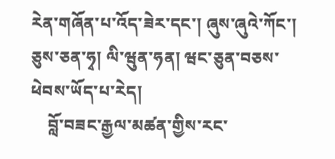རེན་གཞོན་པ་འོད་ཟེར་དང་། ཞུས་ཞུའེ་ཀོང་། ཅུས་ཅན་ཧྭ། ལི་ཝུན་ཧན། ཝང་ཅུན་བཅས་ཕེབས་ཡོད་པ་རེད།
    བློ་བཟང་རྒྱལ་མཚན་གྱིས་རང་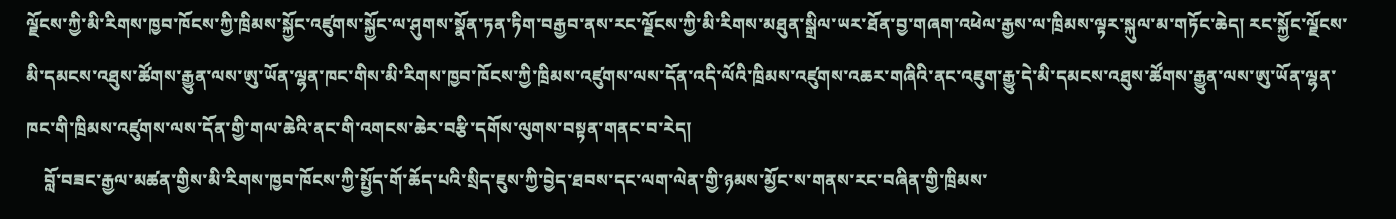ལྗོངས་ཀྱི་མི་རིགས་ཁྱབ་ཁོངས་ཀྱི་ཁྲིམས་སྐྱོང་འཛུགས་སྐྱོང་ལ་ཤུགས་སྣོན་ཏན་ཏིག་བརྒྱབ་ནས་རང་ལྗོངས་ཀྱི་མི་རིགས་མཐུན་སྒྲིལ་ཡར་ཐོན་བྱ་གཞག་འཕེལ་རྒྱས་ལ་ཁྲིམས་ལྟར་སྐུལ་མ་གཏོང་ཆེད། རང་སྐྱོང་ལྗོངས་མི་དམངས་འཐུས་ཚོགས་རྒྱུན་ལས་ཨུ་ཡོན་ལྷན་ཁང་གིས་མི་རིགས་ཁྱབ་ཁོངས་ཀྱི་ཁྲིམས་འཛུགས་ལས་དོན་འདི་ལོའི་ཁྲིམས་འཛུགས་འཆར་གཞིའི་ནང་འཇུག་རྒྱུ་དེ་མི་དམངས་འཐུས་ཚོགས་རྒྱུན་ལས་ཨུ་ཡོན་ལྷན་ཁང་གི་ཁྲིམས་འཛུགས་ལས་དོན་གྱི་གལ་ཆེའི་ནང་གི་འགངས་ཆེར་བརྩི་དགོས་ལུགས་བསྟན་གནང་བ་རེད།
    བློ་བཟང་རྒྱལ་མཚན་གྱིས་མི་རིགས་ཁྱབ་ཁོངས་ཀྱི་སྤྱོད་གོ་ཆོད་པའི་སྲིད་ཇུས་ཀྱི་བྱེད་ཐབས་དང་ལག་ལེན་གྱི་ཉམས་མྱོང་ས་གནས་རང་བཞིན་གྱི་ཁྲིམས་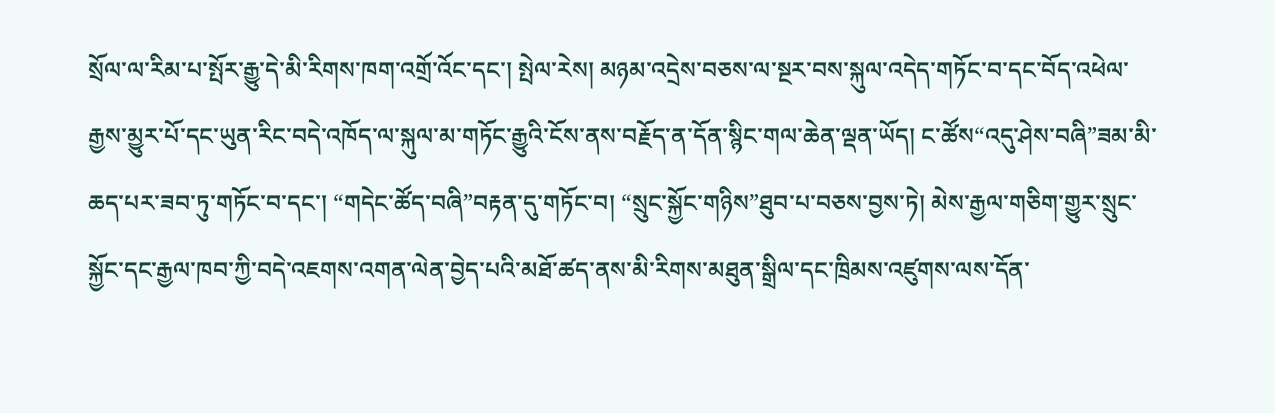སྲོལ་ལ་རིམ་པ་སྤོར་རྒྱུ་དེ་མི་རིགས་ཁག་འགྲོ་འོང་དང་། སྤེལ་རེས། མཉམ་འདྲེས་བཅས་ལ་སྔར་བས་སྐུལ་འདེད་གཏོང་བ་དང་བོད་འཕེལ་རྒྱས་མྱུར་པོ་དང་ཡུན་རིང་བདེ་འཁོད་ལ་སྐུལ་མ་གཏོང་རྒྱུའི་ངོས་ནས་བརྗོད་ན་དོན་སྙིང་གལ་ཆེན་ལྡན་ཡོད། ང་ཚོས“འདུ་ཤེས་བཞི”ཟམ་མི་ཆད་པར་ཟབ་ཏུ་གཏོང་བ་དང་། “གདེང་ཚོད་བཞི”བརྟན་དུ་གཏོང་བ། “སྲུང་སྐྱོང་གཉིས”ཐུབ་པ་བཅས་བྱས་ཏེ། མེས་རྒྱལ་གཅིག་གྱུར་སྲུང་སྐྱོང་དང་རྒྱལ་ཁབ་ཀྱི་བདེ་འཇགས་འགན་ལེན་བྱེད་པའི་མཐོ་ཚད་ནས་མི་རིགས་མཐུན་སྒྲིལ་དང་ཁྲིམས་འཛུགས་ལས་དོན་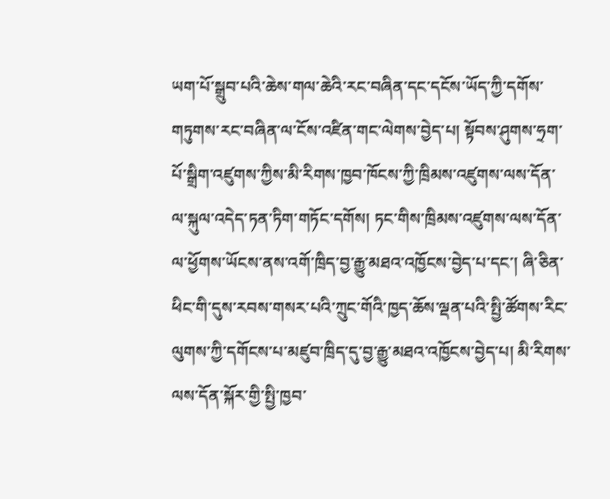ཡག་པོ་སྒྲུབ་པའི་ཆེས་གལ་ཆེའི་རང་བཞིན་དང་དངོས་ཡོད་ཀྱི་དགོས་གཏུགས་རང་བཞིན་ལ་ངོས་འཛིན་གང་ལེགས་བྱེད་པ། སྟོབས་ཤུགས་ཧྲག་པོ་སྒྲིག་འཛུགས་ཀྱིས་མི་རིགས་ཁྱབ་ཁོངས་ཀྱི་ཁྲིམས་འཛུགས་ལས་དོན་ལ་སྐུལ་འདེད་ཏན་ཏིག་གཏོང་དགོས། ཏང་གིས་ཁྲིམས་འཛུགས་ལས་དོན་ལ་ཕྱོགས་ཡོངས་ནས་འགོ་ཁྲིད་བྱ་རྒྱུ་མཐའ་འཁྱོངས་བྱེད་པ་དང་། ཞི་ཅིན་ཕིང་གི་དུས་རབས་གསར་པའི་ཀྲུང་གོའི་ཁྱད་ཆོས་ལྡན་པའི་སྤྱི་ཚོགས་རིང་ལུགས་ཀྱི་དགོངས་པ་མཛུབ་ཁྲིད་དུ་བྱ་རྒྱུ་མཐའ་འཁྱོངས་བྱེད་པ། མི་རིགས་ལས་དོན་སྐོར་གྱི་སྤྱི་ཁྱབ་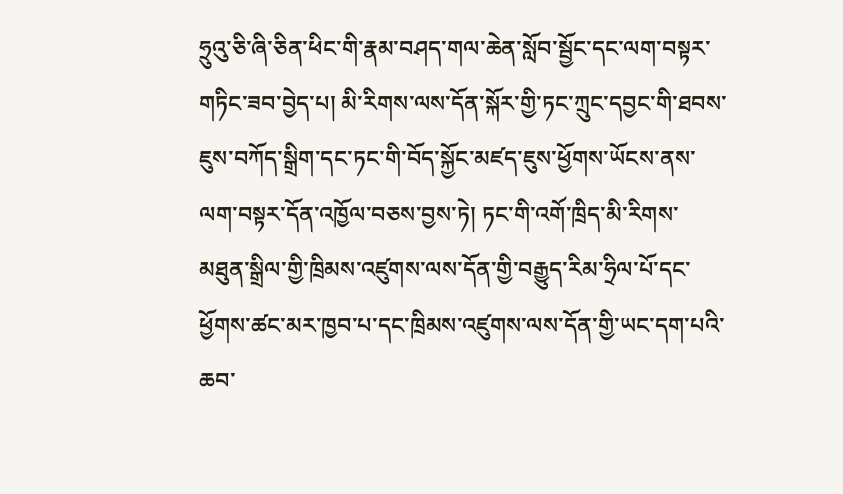ཧྲུའུ་ཅི་ཞི་ཅིན་ཕིང་གི་རྣམ་བཤད་གལ་ཆེན་སློབ་སྦྱོང་དང་ལག་བསྟར་གཏིང་ཟབ་བྱེད་པ། མི་རིགས་ལས་དོན་སྐོར་གྱི་ཏང་ཀྲུང་དབྱང་གི་ཐབས་ཇུས་བཀོད་སྒྲིག་དང་ཏང་གི་བོད་སྐྱོང་མཛད་ཇུས་ཕྱོགས་ཡོངས་ནས་ལག་བསྟར་དོན་འཁྱོལ་བཅས་བྱས་ཏེ། ཏང་གི་འགོ་ཁྲིད་མི་རིགས་མཐུན་སྒྲིལ་གྱི་ཁྲིམས་འཛུགས་ལས་དོན་གྱི་བརྒྱུད་རིམ་ཧྲིལ་པོ་དང་ཕྱོགས་ཚང་མར་ཁྱབ་པ་དང་ཁྲིམས་འཛུགས་ལས་དོན་གྱི་ཡང་དག་པའི་ཆབ་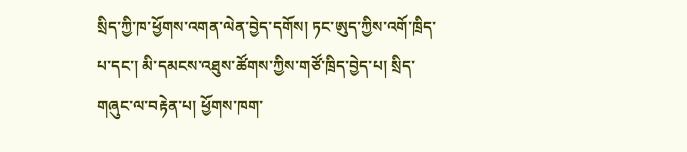སྲིད་ཀྱི་ཁ་ཕྱོགས་འགན་ལེན་བྱེད་དགོས། ཏང་ཨུད་ཀྱིས་འགོ་ཁྲིད་པ་དང་། མི་དམངས་འཐུས་ཚོགས་ཀྱིས་གཙོ་ཁྲིད་བྱེད་པ། སྲིད་གཞུང་ལ་བརྟེན་པ། ཕྱོགས་ཁག་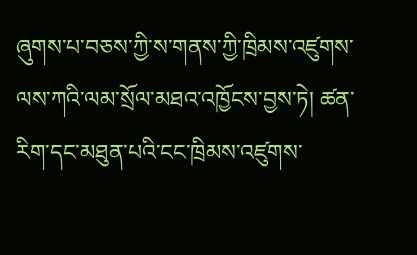ཞུགས་པ་བཅས་ཀྱི་ས་གནས་ཀྱི་ཁྲིམས་འཛུགས་ལས་ཀའི་ལམ་སྲོལ་མཐའ་འཁྱོངས་བྱས་ཏེ། ཚན་རིག་དང་མཐུན་པའི་ངང་ཁྲིམས་འཛུགས་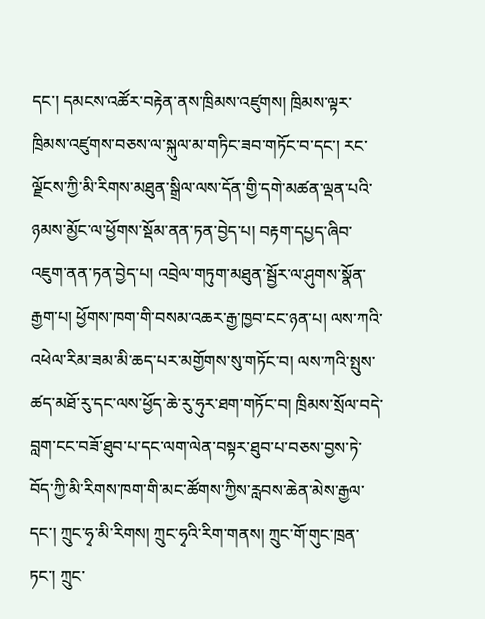དང་། དམངས་འཚོར་བརྟེན་ནས་ཁྲིམས་འཛུགས། ཁྲིམས་ལྟར་ཁྲིམས་འཛུགས་བཅས་ལ་སྐུལ་མ་གཏིང་ཟབ་གཏོང་བ་དང་། རང་ལྗོངས་ཀྱི་མི་རིགས་མཐུན་སྒྲིལ་ལས་དོན་གྱི་དགེ་མཚན་ལྡན་པའི་ཉམས་མྱོང་ལ་ཕྱོགས་སྡོམ་ནན་ཏན་བྱེད་པ། བརྟག་དཔྱད་ཞིབ་འཇུག་ནན་ཏན་བྱེད་པ། འབྲེལ་གཏུག་མཐུན་སྦྱོར་ལ་ཤུགས་སྣོན་རྒྱག་པ། ཕྱོགས་ཁག་གི་བསམ་འཆར་རྒྱ་ཁྱབ་ངང་ཉན་པ། ལས་ཀའི་འཕེལ་རིམ་ཟམ་མི་ཆད་པར་མགྱོགས་སུ་གཏོང་བ། ལས་ཀའི་སྤུས་ཚད་མཐོ་རུ་དང་ལས་ཕྱོད་ཆེ་རུ་ཧུར་ཐག་གཏོང་བ། ཁྲིམས་སྲོལ་བདེ་བླག་ངང་བཟོ་ཐུབ་པ་དང་ལག་ལེན་བསྟར་ཐུབ་པ་བཅས་བྱས་ཏེ་བོད་ཀྱི་མི་རིགས་ཁག་གི་མང་ཚོགས་ཀྱིས་རླབས་ཆེན་མེས་རྒྱལ་དང་། ཀྲུང་ཧྭ་མི་རིགས། ཀྲུང་ཧྭའི་རིག་གནས། ཀྲུང་གོ་གུང་ཁྲན་ཏང་། ཀྲུང་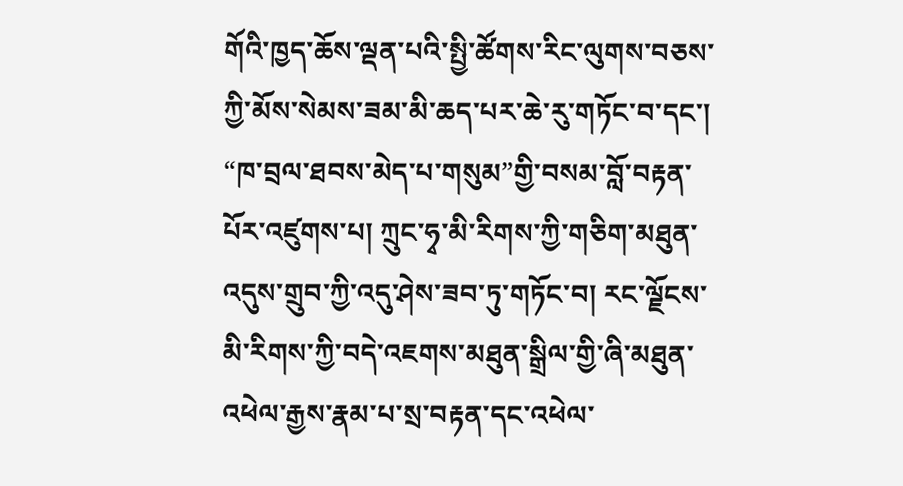གོའི་ཁྱད་ཆོས་ལྡན་པའི་སྤྱི་ཚོགས་རིང་ལུགས་བཅས་ཀྱི་མོས་སེམས་ཟམ་མི་ཆད་པར་ཆེ་རུ་གཏོང་བ་དང་། “ཁ་བྲལ་ཐབས་མེད་པ་གསུམ”གྱི་བསམ་བློ་བརྟན་པོར་འཛུགས་པ། ཀྲུང་ཧྭ་མི་རིགས་ཀྱི་གཅིག་མཐུན་འདུས་གྲུབ་ཀྱི་འདུ་ཤེས་ཟབ་ཏུ་གཏོང་བ། རང་ལྗོངས་མི་རིགས་ཀྱི་བདེ་འཇགས་མཐུན་སྒྲིལ་གྱི་ཞི་མཐུན་འཕེལ་རྒྱས་རྣམ་པ་སྲ་བརྟན་དང་འཕེལ་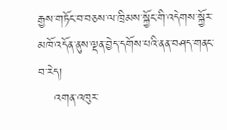རྒྱས་གཏོང་བ་བཅས་ལ་ཁྲིམས་སྐྱོང་གི་འདེགས་སྐྱོར་མཁོ་འདོན་ནུས་ལྡན་བྱེད་དགོས་པའི་ནན་བཤད་གནང་བ་རེད།
    འགན་འཁུར་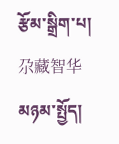རྩོམ་སྒྲིག་པ། 尕藏智华
མཉམ་སྤྱོད།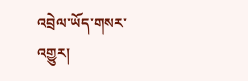འབྲེལ་ཡོད་གསར་འགྱུར།